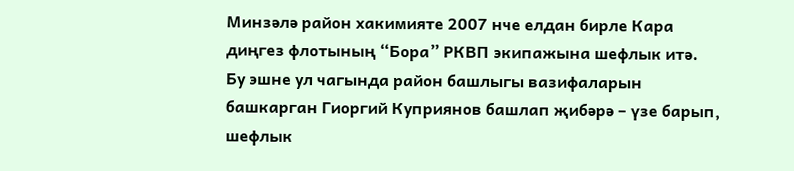Минзәлә район хакимияте 2007 нче елдан бирле Кара диңгез флотының “Бора” РКВП экипажына шефлык итә. Бу эшне ул чагында район башлыгы вазифаларын башкарган Гиоргий Куприянов башлап җибәрә – үзе барып, шефлык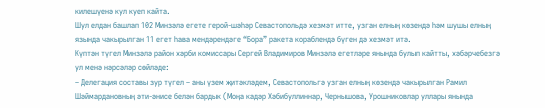килешүенә кул куеп кайта.
Шул елдан башлап 102 Минзәлә егете герой-шәһәр Севастопольдә хезмәт итте, узган елның көзендә һәм шушы елның язында чакырылган 11 егет һава мендәрендәге “Бора” ракета кораблендә бүген дә хезмәт итә.
Күптән түгел Минзәлә район хәрби комиссары Сергей Владимиров Минзәлә егетләре янында булып кайтты, хәбәрчебезгә ул менә нәрсәләр сөйләде:
– Делегация составы зур түгел – аны үзем җитәкләдем, Севастопольгә узган елның көзендә чакырылган Рамил Шәймардановның әти-әнисе белән бардык (Моңа кадәр Хәбибуллиннар, Чернышова, Урошниковлар уллары янында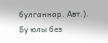булганнар. Авт.).
Бу юлы без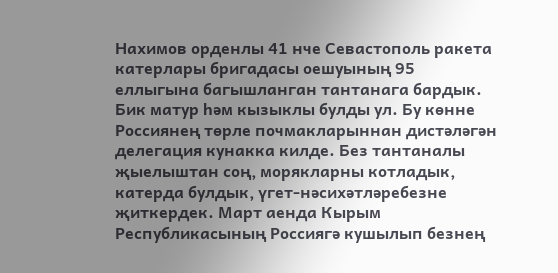Нахимов орденлы 41 нче Севастополь ракета катерлары бригадасы оешуының 95 еллыгына багышланган тантанага бардык. Бик матур һәм кызыклы булды ул. Бу көнне Россиянең төрле почмакларыннан дистәләгән делегация кунакка килде. Без тантаналы җыелыштан соң, морякларны котладык, катерда булдык, үгет-нәсихәтләребезне җиткердек. Март аенда Кырым Республикасының Россиягә кушылып безнең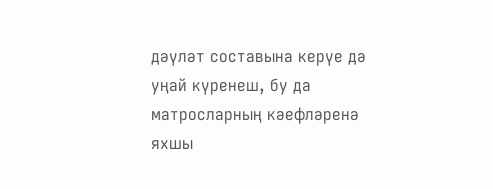дәүләт составына керүе дә уңай күренеш, бу да матросларның кәефләренә яхшы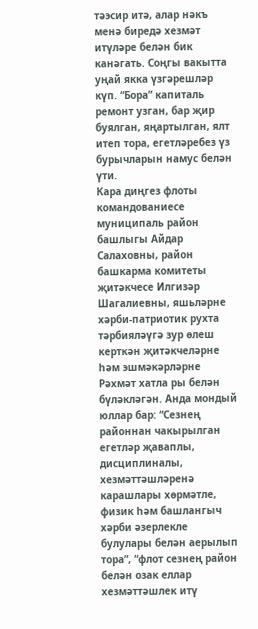тәэсир итә, алар нәкъ менә биредә хезмәт итүләре белән бик канәгать. Соңгы вакытта уңай якка үзгәрешләр күп. “Бора” капиталь ремонт узган, бар җир буялган, яңартылган, ялт итеп тора, егетләребез үз бурычларын намус белән үти.
Кара диңгез флоты командованиесе муниципаль район башлыгы Айдар Салаховны, район башкарма комитеты җитәкчесе Илгизәр Шагалиевны, яшьләрне хәрби-патриотик рухта тәрбияләүгә зур өлеш керткән җитәкчеләрне һәм эшмәкәрләрне Рәхмәт хатла ры белән бүләкләгән. Анда мондый юллар бар: “Сезнең районнан чакырылган егетләр җаваплы, дисциплиналы, хезмәттәшләренә карашлары хөрмәтле, физик һәм башлангыч хәрби әзерлекле булулары белән аерылып тора”, “флот сезнең район белән озак еллар хезмәттәшлек итү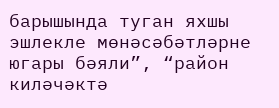барышында туган яхшы эшлекле мөнәсәбәтләрне югары бәяли”, “район киләчәктә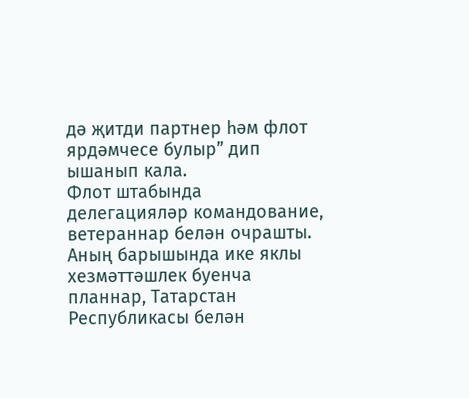дә җитди партнер һәм флот ярдәмчесе булыр” дип ышанып кала.
Флот штабында делегацияләр командование, ветераннар белән очрашты. Аның барышында ике яклы хезмәттәшлек буенча планнар, Татарстан Республикасы белән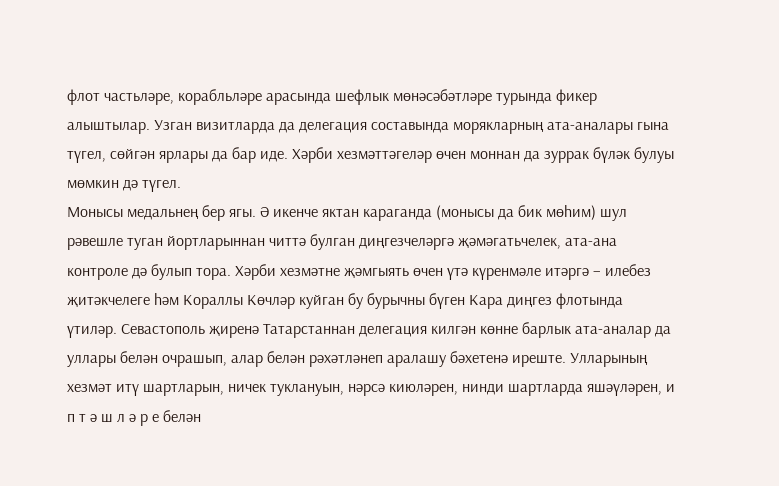флот частьләре, корабльләре арасында шефлык мөнәсәбәтләре турында фикер алыштылар. Узган визитларда да делегация составында морякларның ата-аналары гына түгел, сөйгән ярлары да бар иде. Хәрби хезмәттәгеләр өчен моннан да зуррак бүләк булуы мөмкин дә түгел.
Монысы медальнең бер ягы. Ә икенче яктан караганда (монысы да бик мөһим) шул рәвешле туган йортларыннан читтә булган диңгезчеләргә җәмәгатьчелек, ата-ана контроле дә булып тора. Хәрби хезмәтне җәмгыять өчен үтә күренмәле итәргә – илебез җитәкчелеге һәм Кораллы Көчләр куйган бу бурычны бүген Кара диңгез флотында үтиләр. Севастополь җиренә Татарстаннан делегация килгән көнне барлык ата-аналар да уллары белән очрашып, алар белән рәхәтләнеп аралашу бәхетенә иреште. Улларының хезмәт итү шартларын, ничек туклануын, нәрсә киюләрен, нинди шартларда яшәүләрен, и п т ә ш л ә р е белән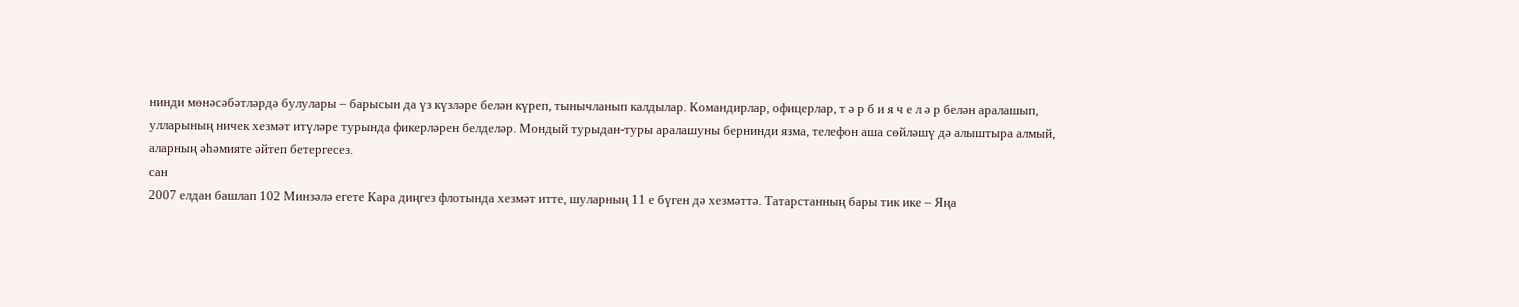нинди мөнәсәбәтләрдә булулары – барысын да үз күзләре белән күреп, тынычланып калдылар. Командирлар, офицерлар, т ә р б и я ч е л ә р белән аралашып, улларының ничек хезмәт итүләре турында фикерләрен белделәр. Мондый турыдан-туры аралашуны бернинди язма, телефон аша сөйләшү дә алыштыра алмый, аларның әһәмияте әйтеп бетергесез.
сан
2007 елдан башлап 102 Минзәлә егете Кара диңгез флотында хезмәт итте, шуларның 11 е бүген дә хезмәттә. Татарстанның бары тик ике – Яңа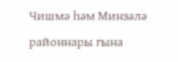Чишмә һәм Минзәлә районнары гына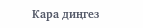Кара диңгез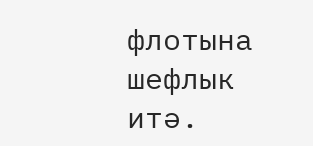флотына шефлык итә.